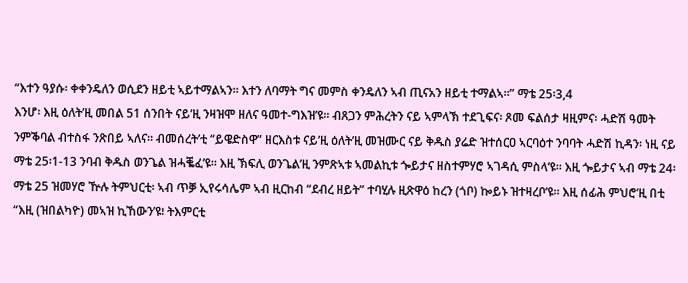“እተን ዓያሱ፡ ቀቀንዴለን ወሲደን ዘይቲ ኣይተማልኣን። እተን ለባማት ግና መምስ ቀንዴለን ኣብ ጢናአን ዘይቲ ተማልኣ።” ማቴ 25፡3,4
እንሆ፡ እዚ ዕለት’ዚ መበል 51 ሰንበት ናይ’ዚ ንዛዝሞ ዘለና ዓመተ-ግእዝ’ዩ። ብጸጋን ምሕረትን ናይ ኣምላኽ ተደጊፍና፡ ጾመ ፍልሰታ ዛዚምና፡ ሓድሽ ዓመት ንምቕባል ብተስፋ ንጽበይ ኣለና። ብመሰረት’ቲ “ይዌድስዋ” ዘርእስቱ ናይ’ዚ ዕለት’ዚ መዝሙር ናይ ቅዱስ ያሬድ ዝተሰርዐ ኣርባዕተ ንባባት ሓድሽ ኪዳን፡ ነዚ ናይ ማቴ 25፡1-13 ንባብ ቅዱስ ወንጌል ዝሓቘፈ’ዩ። እዚ ኽፍሊ ወንጌል’ዚ ንምጽኣቱ ኣመልኪቱ ጐይታና ዘስተምሃሮ ኣገዳሲ ምስላ’ዩ። እዚ ጐይታና ኣብ ማቴ 24፡ ማቴ 25 ዝመሃሮ ዅሉ ትምህርቲ፡ ኣብ ጥቓ ኢየሩሳሌም ኣብ ዚርከብ “ደብረ ዘይት” ተባሂሉ ዚጽዋዕ ከረን (ጎቦ) ኰይኑ ዝተዛረቦ’ዩ። እዚ ሰፊሕ ምህሮ’ዚ በቲ “እዚ (ዝበልካዮ) መኣዝ ኪኸውን’ዩ፧ ትእምርቲ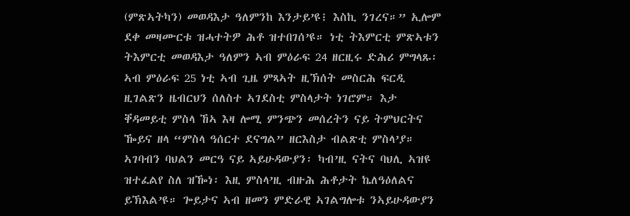(ምጽኣትካን) መወዳእታ ዓለምንከ እንታይ’ዩ፧ እስኪ ንገረና።” ኢሎም ደቀ መዛሙርቱ ዝሓተትዎ ሕቶ ዝተበገሰ’ዩ። ነቲ ትእምርቲ ምጽኣቱን ትእምርቲ መወዳእታ ዓለምን ኣብ ምዕራፍ 24 ዘርዚሩ ድሕሪ ምግላጹ፡ ኣብ ምዕራፍ 25 ነቲ ኣብ ጊዜ ምጻኣት ዚኽሰት መስርሕ ፍርዲ ዚገልጽን ዜብርህን ሰለስተ ኣገደስቲ ምስላታት ነገሮም። እታ ቐዳመይቲ ምስላ ኸኣ እዛ ሎሚ ምንጭን መሰረትን ናይ ትምህርትና ዀይና ዘላ “ምስላ ዓሰርተ ደናግል” ዘርእስታ ብልጽቲ ምስላ’ያ።
ኣገባብን ባህልን መርዓ ናይ ኣይሁዳውያን፡ ካብ’ዚ ናትና ባህሊ ኣዝዩ ዝተፈልየ ስለ ዝዀነ፡ እዚ ምስላ’ዚ ብዙሕ ሕቶታት ኬለዓዕለልና ይኽእል’ዩ። ጐይታና ኣብ ዘመን ምድራዊ ኣገልግሎቱ ንኣይሁዳውያን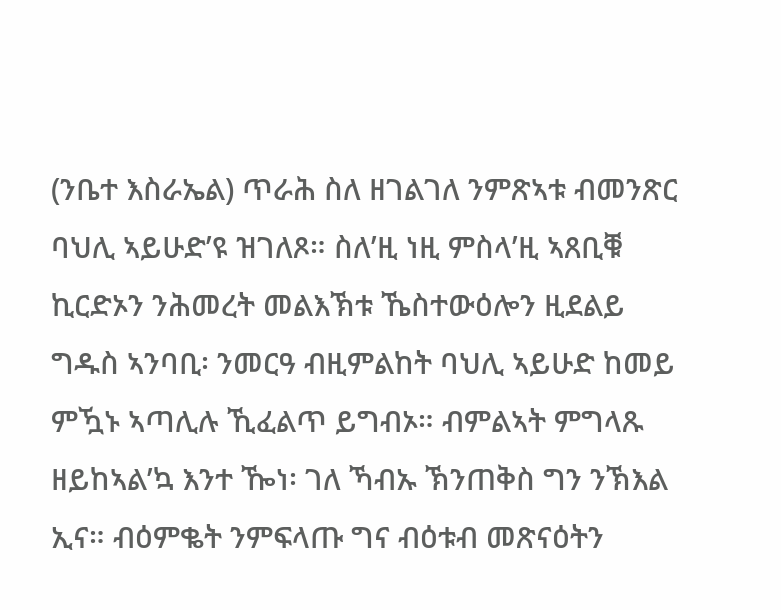(ንቤተ እስራኤል) ጥራሕ ስለ ዘገልገለ ንምጽኣቱ ብመንጽር ባህሊ ኣይሁድ’ዩ ዝገለጾ። ስለ’ዚ ነዚ ምስላ’ዚ ኣጸቢቑ ኪርድኦን ንሕመረት መልእኽቱ ኼስተውዕሎን ዚደልይ ግዱስ ኣንባቢ፡ ንመርዓ ብዚምልከት ባህሊ ኣይሁድ ከመይ ምዃኑ ኣጣሊሉ ኺፈልጥ ይግብኦ። ብምልኣት ምግላጹ ዘይከኣል’ኳ እንተ ዀነ፡ ገለ ኻብኡ ኽንጠቅስ ግን ንኽእል ኢና። ብዕምቈት ንምፍላጡ ግና ብዕቱብ መጽናዕትን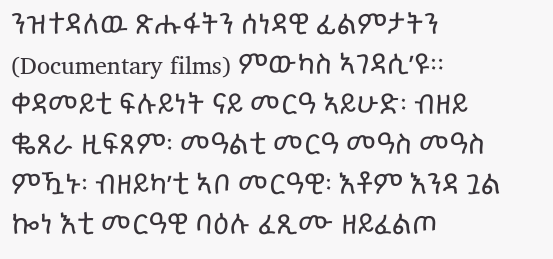ንዝተዳለዉ ጽሑፋትን ሰነዳዊ ፊልምታትን (Documentary films) ምውካስ ኣገዳሲ’ዩ። ቀዳመይቲ ፍሉይነት ናይ መርዓ ኣይሁድ፡ ብዘይ ቈጸራ ዚፍጸም፡ መዓልቲ መርዓ መዓስ መዓስ ምዃኑ፡ ብዘይካ’ቲ ኣቦ መርዓዊ፡ እቶም እንዳ ጓል ኰነ እቲ መርዓዊ ባዕሉ ፈጺሙ ዘይፈልጦ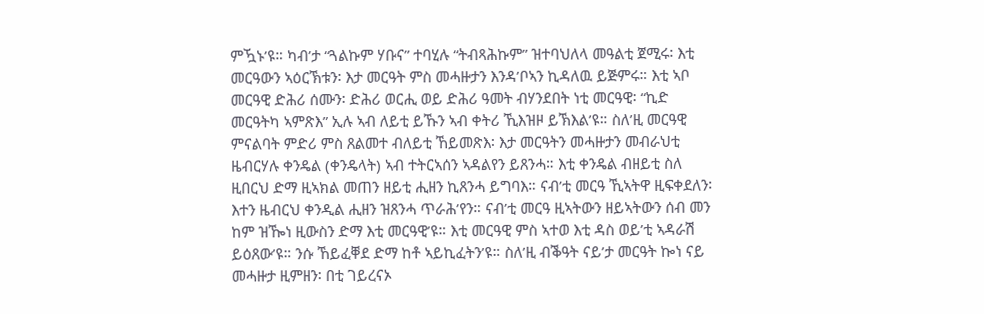ምዃኑ’ዩ። ካብ’ታ “ጓልኩም ሃቡና” ተባሂሉ “ትብጻሕኩም” ዝተባህለላ መዓልቲ ጀሚሩ፡ እቲ መርዓውን ኣዕርኽቱን፡ እታ መርዓት ምስ መሓዙታን እንዳ’ቦኣን ኪዳለዉ ይጅምሩ። እቲ ኣቦ መርዓዊ ድሕሪ ሰሙን፡ ድሕሪ ወርሒ ወይ ድሕሪ ዓመት ብሃንደበት ነቲ መርዓዊ፡ “ኪድ መርዓትካ ኣምጽእ” ኢሉ ኣብ ለይቲ ይኹን ኣብ ቀትሪ ኺእዝዞ ይኽእል’ዩ። ስለ’ዚ መርዓዊ ምናልባት ምድሪ ምስ ጸልመተ ብለይቲ ኸይመጽእ፡ እታ መርዓትን መሓዙታን መብራህቲ ዜብርሃሉ ቀንዴል (ቀንዴላት) ኣብ ተትርኣሰን ኣዳልየን ይጸንሓ። እቲ ቀንዴል ብዘይቲ ስለ ዚበርህ ድማ ዚኣክል መጠን ዘይቲ ሒዘን ኪጸንሓ ይግባእ። ናብ’ቲ መርዓ ኺኣትዋ ዚፍቀደለን፡ እተን ዜብርህ ቀንዲል ሒዘን ዝጸንሓ ጥራሕ’የን። ናብ’ቲ መርዓ ዚኣትውን ዘይኣትውን ሰብ መን ከም ዝዀነ ዚውስን ድማ እቲ መርዓዊ’ዩ። እቲ መርዓዊ ምስ ኣተወ እቲ ዳስ ወይ’ቲ ኣዳራሽ ይዕጸው’ዩ። ንሱ ኸይፈቐደ ድማ ከቶ ኣይኪፈትን’ዩ። ስለ’ዚ ብቕዓት ናይ’ታ መርዓት ኰነ ናይ መሓዙታ ዚምዘን፡ በቲ ገይረናኦ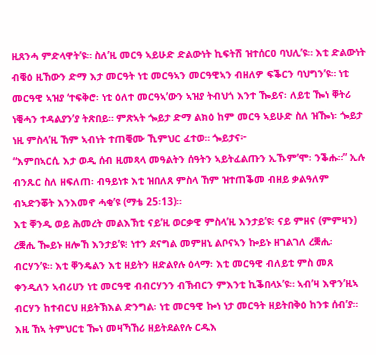ዚጸንሓ ምድላዋት’ዩ። ስለ’ዚ መርዓ ኣይሁድ ድልውነት ኪፍትሽ ዝተሰርዐ ባህሊ’ዩ። እቲ ድልውነት ብቑዕ ዚኸውን ድማ እታ መርዓት ነቲ መርዓኣን መርዓዊኣን ብዘለዎ ፍቕርን ባህግን’ዩ። ነቲ መርዓዊ ኣዝያ ‘ተፍቅሮ፡ ነቲ ዕለተ መርዓኣ’ውን ኣዝያ ትብህጎ እንተ ዀይና፡ ለይቲ ዀነ ቐትሪ ነቒሓን ተዳልያን’ያ ትጽበይ። ምጽኣት ጐይታ ድማ ልክዕ ከም መርዓ ኣይሁድ ስለ ዝዀነ፡ ጐይታ ነዚ ምስላ’ዚ ኸም ኣብነት ተጠቒሙ ኺምህር ፈተወ። ጐይታና፦
“እምበኣርሲ እታ ወዲ ሰብ ዚመጻላ መዓልትን ሰዓትን ኣይትፈልጡን ኢኹም’ሞ፡ ንቕሑ።” ኢሉ ብንጹር ስለ ዘፍለጠ፡ ብዓይነቱ እቲ ዝበለጸ ምስላ ኸም ዝተጠቕመ ብዘይ ቃልዓለም ብኣድንቖት እንእመኖ ሓቂ’ዩ (ማቴ 25፡13)።
እቲ ቐንዲ ወይ ሕመረት መልእኽቲ ናይ’ዚ ወርቃዊ ምስላ’ዚ እንታይ’ዩ፧ ናይ ምዘና (ምምዛን) ረቛሒ ዀይኑ ዘሎኸ እንታይ’ዩ፧ ነተን ደናግል መምዘኒ ልቦናኣን ኰይኑ ዘገልገለ ረቛሒ፡ ብርሃን’ዩ። እቲ ቐንዴልን እቲ ዘይትን ዘድልየሉ ዕላማ፡ እቲ መርዓዊ ብለይቲ ምስ መጸ ቀንዲለን ኣብሪሀን ነቲ መርዓዊ ብብርሃንን ብኽብርን ምእንቲ ኪቕበላኦ’ዩ። ኣብ’ዛ እዋን’ዚኣ ብርሃን ከተብርህ ዘይትኽእል ድንግል፡ ነቲ መርዓዊ ኰነ ነታ መርዓት ዘይትበቅዕ ከንቱ ሰብ’ያ። እዚ ኸኣ ትምህርቲ ዀነ መዛኻኸሪ ዘይትደልየሉ ርዱእ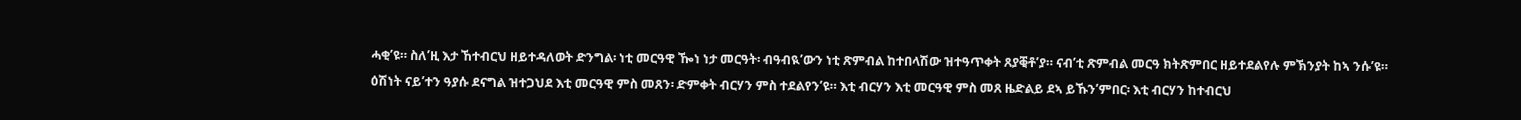ሓቂ’ዩ። ስለ’ዚ እታ ኸተብርህ ዘይተዳለወት ድንግል፡ ነቲ መርዓዊ ዀነ ነታ መርዓት፡ ብዓብዪ’ውን ነቲ ጽምብል ከተበላሽው ዝተዓጥቀት ጸያቒቶ’ያ። ናብ’ቲ ጽምብል መርዓ ክትጽምበር ዘይተደልየሉ ምኽንያት ከኣ ንሱ’ዩ።
ዕሽነት ናይ’ተን ዓያሱ ደናግል ዝተጋህደ እቲ መርዓዊ ምስ መጸን፡ ድምቀት ብርሃን ምስ ተደልየን’ዩ። እቲ ብርሃን እቲ መርዓዊ ምስ መጸ ዜድልይ ደኣ ይኹን’ምበር፡ እቲ ብርሃን ከተብርህ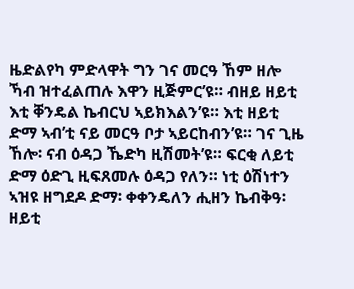ዜድልየካ ምድላዋት ግን ገና መርዓ ኸም ዘሎ ኻብ ዝተፈልጠሉ እዋን ዚጅምር’ዩ። ብዘይ ዘይቲ እቲ ቐንዴል ኬብርህ ኣይክእልን’ዩ። እቲ ዘይቲ ድማ ኣብ’ቲ ናይ መርዓ ቦታ ኣይርከብን’ዩ። ገና ጊዜ ኸሎ፡ ናብ ዕዳጋ ኼድካ ዚሽመት’ዩ። ፍርቂ ለይቲ ድማ ዕድጊ ዚፍጸመሉ ዕዳጋ የለን። ነቲ ዕሽነተን ኣዝዩ ዘግደዶ ድማ፡ ቀቀንዴለን ሒዘን ኬብቅዓ፡ ዘይቲ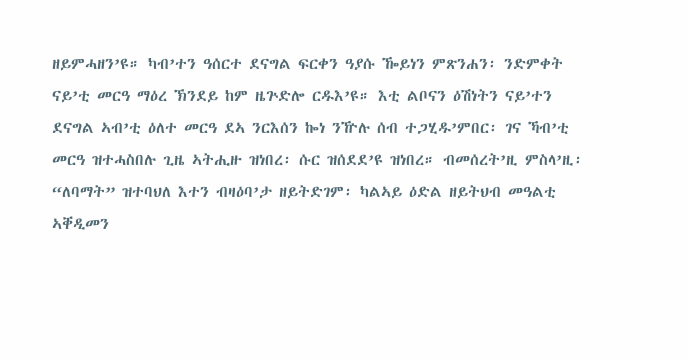ዘይምሓዘን’ዩ። ካብ’ተን ዓሰርተ ደናግል ፍርቀን ዓያሱ ዀይነን ምጽንሐን፡ ንድምቀት ናይ’ቲ መርዓ ማዕረ ኽንደይ ከም ዜጕድሎ ርዱእ’ዩ። እቲ ልቦናን ዕሽነትን ናይ’ተን ደናግል ኣብ’ቲ ዕለተ መርዓ ደኣ ንርእሰን ኰነ ንዅሉ ሰብ ተጋሂዱ’ምበር፡ ገና ኻብ’ቲ መርዓ ዝተሓስበሉ ጊዜ ኣትሒዙ ዝነበረ፡ ሱር ዝሰደደ’ዩ ዝነበረ። ብመሰረት’ዚ ምስላ’ዚ፡ “ለባማት” ዝተባህለ እተን ብዛዕባ’ታ ዘይትድገም፡ ካልኣይ ዕድል ዘይትህብ መዓልቲ ኣቐዲመን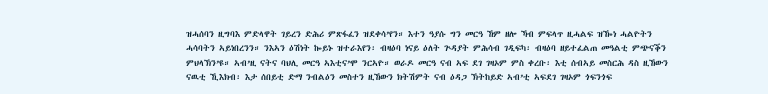ዝሓሰባን ዚግባእ ምድላዋት ገይረን ድሕሪ ምጽፋፈን ዝደቀሳ’የን። እተን ዓያሱ ግን መርዓ ኸም ዘሎ ኻብ ምፍላጥ ዚሓልፍ ዝዀነ ሓልዮትን ሓሳባትን ኣይነበረንን። ንእኣን ዕሽነት ኰይኑ ዝተራእየን፡ ብዛዕባ ነናይ ዕለት ጕዳያት ምሕሳብ ገዲፍካ፡ ብዛዕባ ዘይተፈልጠ መዓልቲ ምጭናቕን ምህላኽን’ዩ። ኣብ’ዚ ናትና ባህሊ መርዓ ኣእቲና’ሞ ንርኣዮ። ወራዶ መርዓ ናብ ኣፍ ደገ ገዛኦም ምስ ቀረቡ፡ እቲ ሰብኣይ መስርሕ ዳስ ዚኸውን ናዉቲ ኺእክብ፡ እታ ሰበይቲ ድማ ንብልዕን መስተን ዚኸውን ክትሽምት ናብ ዕዳጋ ኽትከይድ ኣብ’ቲ ኣፍደገ ገዛኦም ጎፍንጎፍ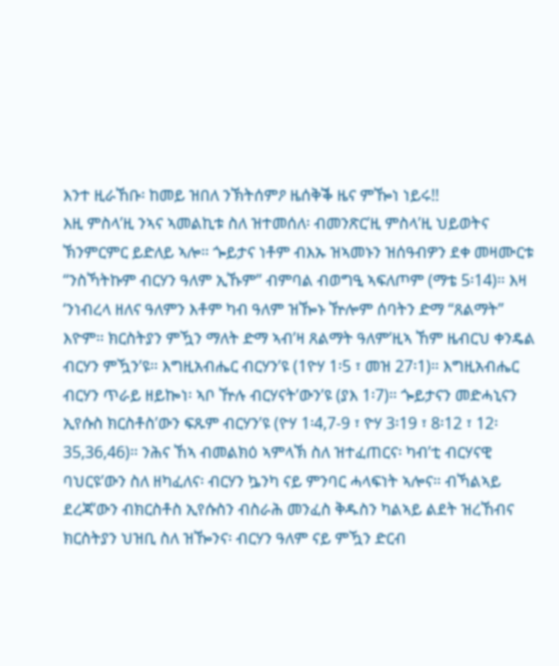እንተ ዚራኸቡ፡ ከመይ ዝበለ ንኽትሰምዖ ዜሰቅቕ ዜና ምዀነ ነይሩ!!
እዚ ምስላ’ዚ ንኣና ኣመልኪቱ ስለ ዝተመሰለ፡ ብመንጽር’ዚ ምስላ’ዚ ህይወትና ኽንምርምር ይድለይ ኣሎ። ጐይታና ነቶም ብእኡ ዝኣመኑን ዝሰዓብዎን ደቀ መዛሙርቱ “ንስኻትኩም ብርሃን ዓለም ኢኹም” ብምባል ብወግዒ ኣፍለጦም (ማቴ 5፡14)። እዛ ‘ንነብረላ ዘለና ዓለምን እቶም ካብ ዓለም ዝዀኑ ዅሎም ሰባትን ድማ “ጸልማት” እዮም። ክርስትያን ምዃን ማለት ድማ ኣብ’ዛ ጸልማት ዓለም’ዚኣ ኸም ዜብርህ ቀንዴል ብርሃን ምዃን’ዩ። እግዚአብሔር ብርሃን’ዩ (1ዮሃ 1፡5 ፣ መዝ 27፡1)። እግዚአብሔር ብርሃን ጥራይ ዘይኰነ፡ ኣቦ ዅሉ ብርሃናት’ውን’ዩ (ያእ 1፡7)። ጐይታናን መድሓኒናን ኢየሱስ ክርስቶስ’ውን ፍጹም ብርሃን’ዩ (ዮሃ 1፡4,7-9 ፣ ዮሃ 3፡19 ፣ 8፡12 ፣ 12፡35,36,46)። ንሕና ኸኣ ብመልክዕ ኣምላኽ ስለ ዝተፈጠርና፡ ካብ’ቲ ብርሃናዊ ባህርዩ’ውን ስለ ዘካፈለና፡ ብርሃን ኴንካ ናይ ምንባር ሓላፍነት ኣሎና። ብኻልኣይ ደረጃ’ውን ብክርስቶስ ኢየሱስን ብስራሕ መንፈስ ቅዱስን ካልኣይ ልደት ዝረኸብና ክርስትያን ህዝቢ ስለ ዝዀንና፡ ብርሃን ዓለም ናይ ምዃን ድርብ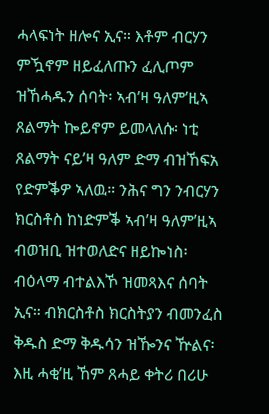ሓላፍነት ዘሎና ኢና። እቶም ብርሃን ምዃኖም ዘይፈለጡን ፈሊጦም ዝኸሓዱን ሰባት፡ ኣብ’ዛ ዓለም’ዚኣ ጸልማት ኰይኖም ይመላለሱ፡ ነቲ ጸልማት ናይ’ዛ ዓለም ድማ ብዝኸፍአ የድምቕዎ ኣለዉ። ንሕና ግን ንብርሃን ክርስቶስ ከነድምቕ ኣብ’ዛ ዓለም’ዚኣ ብወዝቢ ዝተወለድና ዘይኰነስ፡ ብዕላማ ብተልእኾ ዝመጻእና ሰባት ኢና። ብክርስቶስ ክርስትያን ብመንፈስ ቅዱስ ድማ ቅዱሳን ዝዀንና ዅልና፡ እዚ ሓቂ’ዚ ኸም ጸሓይ ቀትሪ በሪሁ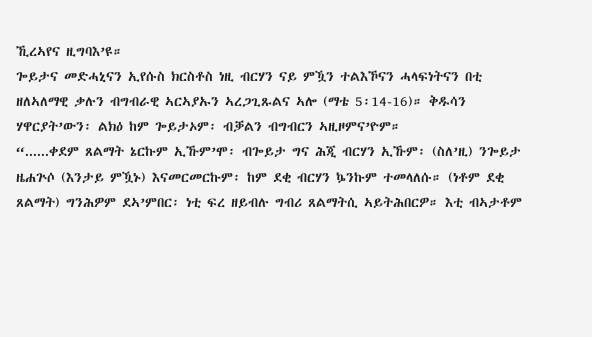ኺረኣየና ዚግባእ’ዩ።
ጐይታና መድሓኒናን ኢየሱስ ክርስቶስ ነዚ ብርሃን ናይ ምዃን ተልእኾናን ሓላፍነትናን በቲ ዘለኣለማዊ ቃሉን ብግብራዊ ኣርኣያኡን ኣረጋጊጹልና ኣሎ (ማቴ 5፡14-16)። ቅዱሳን ሃዋርያት’ውን፡ ልክዕ ከም ጐይታኦም፡ ብቓልን ብግብርን ኣዚዞምና’ዮም።
“......ቀደም ጸልማት ኔርኩም ኢኹም’ሞ፡ ብጐይታ ግና ሕጂ ብርሃን ኢኹም፡ (ስለ’ዚ) ንጐይታ ዜሐጕሶ (እንታይ ምዃኑ) እናመርመርኩም፡ ከም ደቂ ብርሃን ኴንኩም ተመላለሱ። (ነቶም ደቂ ጸልማት) ግንሕዎም ደኣ’ምበር፡ ነቲ ፍረ ዘይብሉ ግብሪ ጸልማትሲ ኣይትሕበርዎ። እቲ ብኣታቶም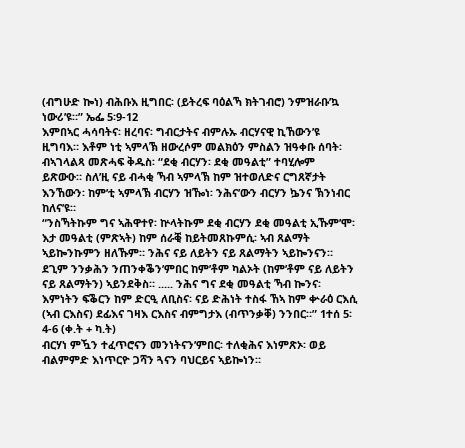(ብግሁድ ኰነ) ብሕቡእ ዚግበር፡ (ይትረፍ ባዕልኻ ክትገብሮ) ንምዝራቡ’ኳ ነውሪ’ዩ።” ኤፌ 5፡9-12
እምበኣር ሓሳባትና፡ ዘረባና፡ ግብርታትና ብምሉኡ ብርሃናዊ ኪኸውን’ዩ ዚግባእ። እቶም ነቲ ኣምላኽ ዘውረሶም መልክዕን ምስልን ዝዓቀቡ ሰባት፡ ብኣገላልጻ መጽሓፍ ቅዱስ፡ “ደቂ ብርሃን፡ ደቂ መዓልቲ” ተባሂሎም ይጽውዑ። ስለ’ዚ ናይ ብሓቂ ኻብ ኣምላኽ ከም ዝተወለድና ርግጸኛታት እንኸውን፡ ከም’ቲ ኣምላኽ ብርሃን ዝዀነ፡ ንሕና’ውን ብርሃን ኴንና ኽንነብር ከለና’ዩ።
“ንስኻትኩም ግና ኣሕዋተየ፡ ኵላትኩም ደቂ ብርሃን ደቂ መዓልቲ ኢኹም’ሞ፡ እታ መዓልቲ (ምጽኣት) ከም ሰራቒ ከይትመጸኩምሲ፡ ኣብ ጸልማት ኣይኰንኩምን ዘለኹም። ንሕና ናይ ለይትን ናይ ጸልማትን ኣይኰንናን። ደጊም ንንቃሕን ንጠንቀቕን’ምበር ከም’ቶም ካልኦት (ከም’ቶም ናይ ለይትን ናይ ጸልማትን) ኣይንደቅስ። ..... ንሕና ግና ደቂ መዓልቲ ኻብ ኰንና፡ እምነትን ፍቕርን ከም ድርዒ ለቢስና፡ ናይ ድሕነት ተስፋ ኸኣ ከም ቍራዕ ርእሲ (ኣብ ርእስና) ደፊእና ገዛእ ርእስና ብምግታእ (ብጥንቃቐ) ንንበር።” 1ተሰ 5፡4-6 (ቀ.ት + ካ.ት)
ብርሃነ ምዃን ተፈጥሮናን መንነትናን’ምበር፡ ተለቂሕና እነምጽኦ፡ ወይ ብልምምድ እነጥርዮ ጋሻን ጓናን ባህርይና ኣይኰነን።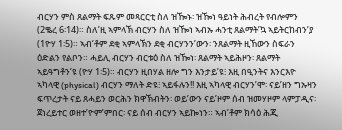ብርሃን ምስ ጸልማት ፍጹም መጻርርቲ ስለ ዝዀኑ፡ ዝዀነ ዓይነት ሕብረት የብሎምን (2ቈረ 6፡14)። ስለ’ዚ ኣምላኽ ብርሃን ስለ ዝዀነ ኣብኡ ሓንቲ ጸልማት’ኳ ኣይትርከብን’ያ (1ዮሃ 1፡5)። ኣብ’ቶም ደቂ ኣምላኽን ደቂ ብርሃንን’ውን፡ ንጸልማት ዚኸውን ስፍራን ዕድልን የልቦን። ሓይሊ ብርሃን ብርቱዕ ስለ ዝዀነ፡ ጸልማት ኣይሕዞን፡ ጸልማት ኣይዓግቶን’ዩ (ዮሃ 1፡5)። ብርሃን ዚበሃል ዘሎ ግን እንታይ’ዩ፧ እዚ በዒንትና እንርእዮ ኣካላዊ (physical) ብርሃን ማለት ድዩ፧ ኣይፋሉን!! እዚ ኣካላዊ ብርሃን’ሞ፡ ናይ’ዘን ግኡዛን ፍጥረታት ናይ ጸሓይን ወርሕን ክዋኽብትን፡ ወይ’ውን ናይ’ዞም ሰብ ዝመሃዞም ላምፓዲና፡ ጀነረይተር ወዘተ’ዮም’ምበር፡ ናይ ሰብ ብርሃን ኣይኰነን። ኣብ’ቶም ክሳዕ ሕጂ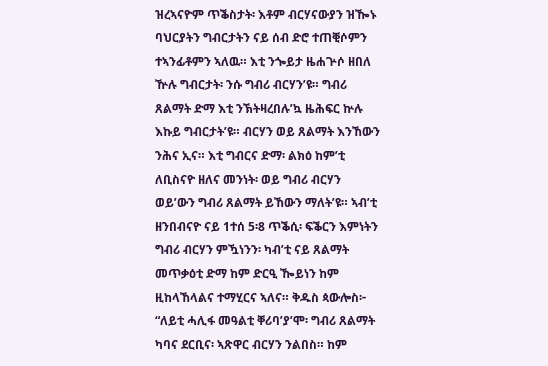ዝረኣናዮም ጥቕስታት፡ እቶም ብርሃናውያን ዝዀኑ ባህርያትን ግብርታትን ናይ ሰብ ድሮ ተጠቒሶምን ተኣንፊቶምን ኣለዉ። እቲ ንጐይታ ዜሐጕሶ ዘበለ ዅሉ ግብርታት፡ ንሱ ግብሪ ብርሃን’ዩ። ግብሪ ጸልማት ድማ እቲ ንኽትዛረበሉ’ኳ ዜሕፍር ኵሉ እኩይ ግብርታት’ዩ። ብርሃን ወይ ጸልማት እንኸውን ንሕና ኢና። እቲ ግብርና ድማ፡ ልክዕ ከም’ቲ ለቢስናዮ ዘለና መንነት፡ ወይ ግብሪ ብርሃን ወይ’ውን ግብሪ ጸልማት ይኸውን ማለት’ዩ። ኣብ’ቲ ዘንበብናዮ ናይ 1ተሰ 5፡8 ጥቕሲ፡ ፍቕርን እምነትን ግብሪ ብርሃን ምዃነንን፡ ካብ’ቲ ናይ ጸልማት መጥቃዕቲ ድማ ከም ድርዒ ዀይነን ከም ዚከላኸላልና ተማሂርና ኣለና። ቅዱስ ጳውሎስ፦ “ለይቲ ሓሊፋ መዓልቲ ቐሪባ’ያ’ሞ፡ ግብሪ ጸልማት ካባና ደርቢና፡ ኣጽዋር ብርሃን ንልበስ። ከም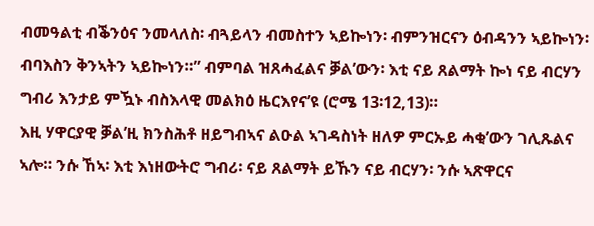ብመዓልቲ ብቕንዕና ንመላለስ፡ ብጓይላን ብመስተን ኣይኰነን፡ ብምንዝርናን ዕብዳንን ኣይኰነን፡ ብባእስን ቅንኣትን ኣይኰነን።” ብምባል ዝጸሓፈልና ቓል’ውን፡ እቲ ናይ ጸልማት ኰነ ናይ ብርሃን ግብሪ እንታይ ምዃኑ ብስእላዊ መልክዕ ዜርእየና’ዩ (ሮሜ 13፡12,13)።
እዚ ሃዋርያዊ ቓል’ዚ ክንስሕቶ ዘይግብኣና ልዑል ኣገዳስነት ዘለዎ ምርኡይ ሓቂ’ውን ገሊጹልና ኣሎ። ንሱ ኸኣ፡ እቲ እነዘውትሮ ግብሪ፡ ናይ ጸልማት ይኹን ናይ ብርሃን፡ ንሱ ኣጽዋርና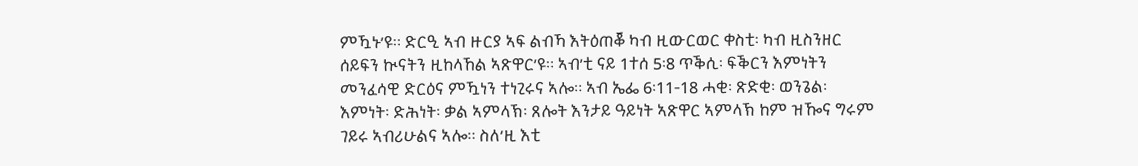ምዃኑ’ዩ። ድርዒ ኣብ ዙርያ ኣፍ ልብኻ እትዕጠቖ ካብ ዚውርወር ቀስቲ፡ ካብ ዚስንዘር ሰይፍን ኲናትን ዚከላኸል ኣጽዋር’ዩ። ኣብ’ቲ ናይ 1ተሰ 5፡8 ጥቕሲ፡ ፍቕርን እምነትን መንፈሳዊ ድርዕና ምዃነን ተነጊሩና ኣሎ። ኣብ ኤፌ 6፡11-18 ሓቂ፡ ጽድቂ፡ ወንጌል፡ እምነት፡ ድሕነት፡ ቃል ኣምላኽ፡ ጸሎት እንታይ ዓይነት ኣጽዋር ኣምላኽ ከም ዝዀና ግሩም ገይሩ ኣብሪሁልና ኣሎ። ስለ’ዚ እቲ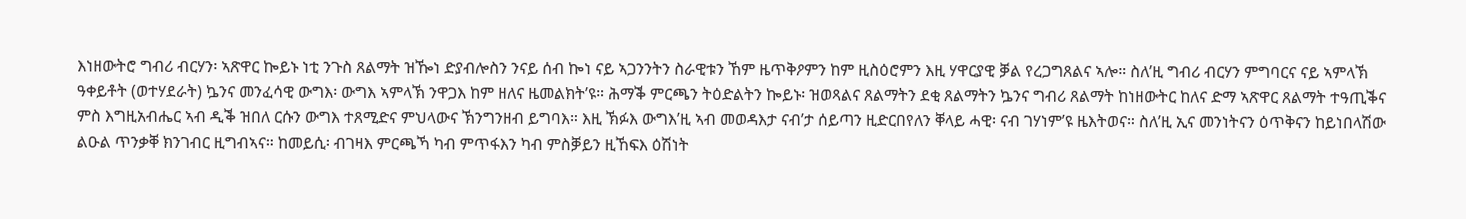እነዘውትሮ ግብሪ ብርሃን፡ ኣጽዋር ኰይኑ ነቲ ንጉስ ጸልማት ዝዀነ ድያብሎስን ንናይ ሰብ ኰነ ናይ ኣጋንንትን ስራዊቱን ኸም ዜጥቅዖምን ከም ዚስዕሮምን እዚ ሃዋርያዊ ቓል የረጋግጸልና ኣሎ። ስለ’ዚ ግብሪ ብርሃን ምግባርና ናይ ኣምላኽ ዓቀይቶት (ወተሃደራት) ኴንና መንፈሳዊ ውግእ፡ ውግእ ኣምላኽ ንዋጋእ ከም ዘለና ዜመልክት’ዩ። ሕማቕ ምርጫን ትዕድልትን ኰይኑ፡ ዝወጻልና ጸልማትን ደቂ ጸልማትን ኴንና ግብሪ ጸልማት ከነዘውትር ከለና ድማ ኣጽዋር ጸልማት ተዓጢቕና ምስ እግዚአብሔር ኣብ ዲቕ ዝበለ ርሱን ውግእ ተጸሚድና ምህላውና ኽንግንዘብ ይግባእ። እዚ ኽፉእ ውግእ’ዚ ኣብ መወዳእታ ናብ’ታ ሰይጣን ዚድርበየለን ቐላይ ሓዊ፡ ናብ ገሃነም’ዩ ዜእትወና። ስለ’ዚ ኢና መንነትናን ዕጥቅናን ከይነበላሽው ልዑል ጥንቃቐ ክንገብር ዚግብኣና። ከመይሲ፡ ብገዛእ ምርጫኻ ካብ ምጥፋእን ካብ ምስቓይን ዚኸፍእ ዕሽነት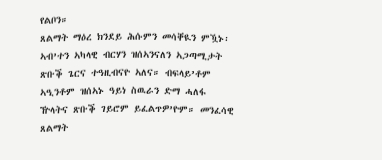የልቦን።
ጸልማት ማዕረ ክንደይ ሕሱምን መሳቐዪን ምዃኑ፡ ኣብ’ተን ኣካላዊ ብርሃን ዝሰኣንናለን ኣጋጣሚታት ጽቡቕ ጌርና ተዓዚብናዮ ኣለና። ብፍላይ’ቶም ኣዒንቶም ዝሰኣኑ ዓይነ ስዉራን ድማ ሓለፋ ዅላትና ጽቡቕ ገይሮም ይፈልጥዎ’ዮም። መንፈሳዊ ጸልማት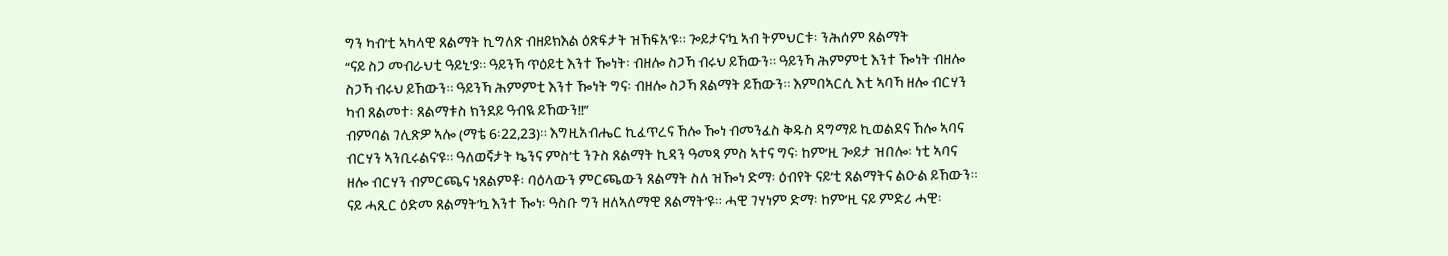ግን ካብ’ቲ ኣካላዊ ጸልማት ኪግለጽ ብዘይክእል ዕጽፍታት ዝኸፍአ’ዩ። ጐይታና’ኳ ኣብ ትምህርቱ፡ ንሕሰም ጸልማት
“ናይ ስጋ መብራህቲ ዓይኒ’ያ። ዓይንኻ ጥዕይቲ እንተ ዀነት፡ ብዘሎ ስጋኻ ብሩህ ይኸውን። ዓይንኻ ሕምምቲ እንተ ዀነት ብዘሎ ስጋኻ ብሩህ ይኸውን። ዓይንኻ ሕምምቲ እንተ ዀነት ግና፡ ብዘሎ ስጋኻ ጸልማት ይኸውን። እምበኣርሲ እቲ ኣባኻ ዘሎ ብርሃን ካብ ጸልመተ፡ ጸልማቱስ ክንደይ ዓብዪ ይኸውን!!”
ብምባል ገሊጽዎ ኣሎ (ማቴ 6፡22,23)። እግዚአብሔር ኪፈጥረና ኸሎ ዀነ ብመንፈስ ቅዱስ ዳግማይ ኪወልደና ኸሎ ኣባና ብርሃን ኣንቢሩልና’ዩ። ዓለወኛታት ኴንና ምስ’ቲ ንጉስ ጸልማት ኪዳን ዓመጻ ምስ ኣተና ግና፡ ከም’ዚ ጐይታ ዝበሎ፡ ነቲ ኣባና ዘሎ ብርሃን ብምርጫና ነጸልምቶ፡ ባዕላውን ምርጫውን ጸልማት ስለ ዝዀነ ድማ፡ ዕብየት ናይ’ቲ ጸልማትና ልዑል ይኸውን። ናይ ሓጺር ዕድመ ጸልማት’ኳ እንተ ዀነ፡ ዓስቡ ግን ዘለኣለማዊ ጸልማት’ዩ። ሓዊ ገሃነም ድማ፡ ከም’ዚ ናይ ምድሪ ሓዊ፡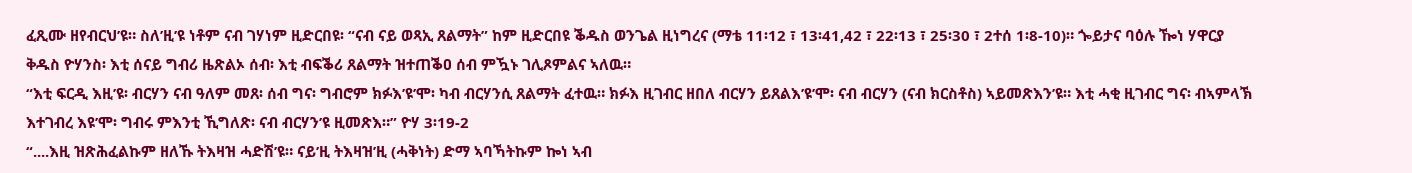ፈጺሙ ዘየብርህ’ዩ። ስለ’ዚ’ዩ ነቶም ናብ ገሃነም ዚድርበዩ፡ “ናብ ናይ ወጻኢ ጸልማት” ከም ዚድርበዩ ቕዱስ ወንጌል ዚነግረና (ማቴ 11፡12 ፣ 13፡41,42 ፣ 22፡13 ፣ 25፡30 ፣ 2ተሰ 1፡8-10)። ጐይታና ባዕሉ ዀነ ሃዋርያ ቅዱስ ዮሃንስ፡ እቲ ሰናይ ግብሪ ዜጽልኦ ሰብ፡ እቲ ብፍቕሪ ጸልማት ዝተጠቕዐ ሰብ ምዃኑ ገሊጾምልና ኣለዉ።
“እቲ ፍርዲ እዚ’ዩ፡ ብርሃን ናብ ዓለም መጸ፡ ሰብ ግና፡ ግብሮም ክፉእ’ዩ’ሞ፡ ካብ ብርሃንሲ ጸልማት ፈተዉ። ክፉእ ዚገብር ዘበለ ብርሃን ይጸልእ’ዩ’ሞ፡ ናብ ብርሃን (ናብ ክርስቶስ) ኣይመጽእን’ዩ። እቲ ሓቂ ዚገብር ግና፡ ብኣምላኽ እተገብረ እዩ’ሞ፡ ግብሩ ምእንቲ ኺግለጽ፡ ናብ ብርሃን’ዩ ዚመጽእ።” ዮሃ 3፡19-2
“....እዚ ዝጽሕፈልኩም ዘለኹ ትእዛዝ ሓድሽ’ዩ። ናይ’ዚ ትእዛዝ’ዚ (ሓቅነት) ድማ ኣባኻትኩም ኰነ ኣብ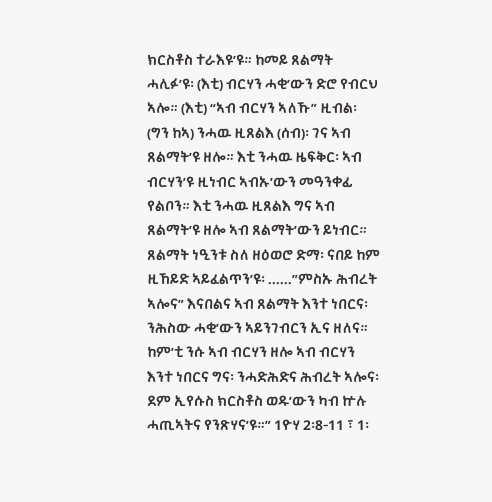ክርስቶስ ተራእዩ’ዩ። ከመይ ጸልማት ሓሊፉ’ዩ፡ (እቲ) ብርሃን ሓቂ’ውን ድሮ የብርህ ኣሎ። (እቲ) “ኣብ ብርሃን ኣለኹ” ዚብል፡ (ግን ከኣ) ንሓዉ ዚጸልእ (ሰብ)፡ ገና ኣብ ጸልማት’ዩ ዘሎ። እቲ ንሓዉ ዜፍቅር፡ ኣብ ብርሃን’ዩ ዚነብር ኣብኡ’ውን መዓንቀፊ የልቦን። እቲ ንሓዉ ዚጸልእ ግና ኣብ ጸልማት’ዩ ዘሎ ኣብ ጸልማት’ውን ይነብር። ጸልማት ነዒንቱ ስለ ዘዕወሮ ድማ፡ ናበይ ከም ዚኸይድ ኣይፈልጥን’ዩ፡ ......”ምስኡ ሕብረት ኣሎና” እናበልና ኣብ ጸልማት እንተ ነበርና፡ ንሕስው ሓቂ’ውን ኣይንገብርን ኢና ዘለና። ከም’ቲ ንሱ ኣብ ብርሃን ዘሎ ኣብ ብርሃን እንተ ነበርና ግና፡ ንሓድሕድና ሕብረት ኣሎና፡ ደም ኢየሱስ ክርስቶስ ወዱ’ውን ካብ ኵሉ ሓጢኣትና የንጽሃና’ዩ።” 1ዮሃ 2፡8-11 ፣ 1፡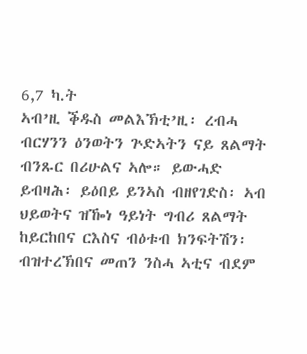6,7 ካ.ት
ኣብ’ዚ ቕዱስ መልእኽቲ’ዚ፡ ረብሓ ብርሃንን ዕንወትን ጕድኣትን ናይ ጸልማት ብንጹር በሪሁልና ኣሎ። ይውሓድ ይብዛሕ፡ ይዕበይ ይንኣስ ብዘየገድስ፡ ኣብ ህይወትና ዝዀነ ዓይነት ግብሪ ጸልማት ከይርከበና ርእስና ብዕቱብ ክንፍትሽን፡ ብዝተረኽበና መጠን ንስሓ ኣቲና ብደም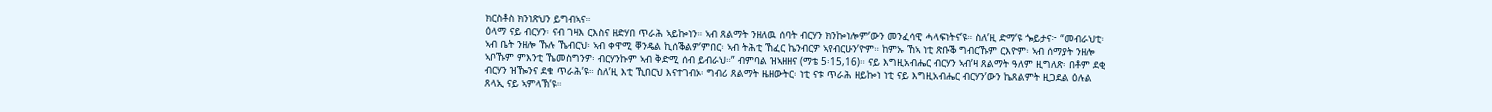ክርስቶስ ክንነጽህን ይግብኣና።
ዕላማ ናይ ብርሃን፡ ናብ ገዛእ ርእስና ዘድሃበ ጥራሕ ኣይኰነን። ኣብ ጸልማት ንዘለዉ ሰባት ብርሃን ክንኰነሎም’ውን መንፈሳዊ ሓላፍነትና’ዩ። ስለ’ዚ ድማ’ዩ ጐይታና፦ “መብራህቲ፡ ኣብ ቤት ንዘሎ ኹሉ ኼብርህ፡ ኣብ ቀዋሚ ቐንዴል ኪሰቕልዎ’ምበር፡ ኣብ ትሕቲ ኸፈር ኬንብርዎ ኣየብርሁን’ዮም። ከምኡ ኸኣ ነቲ ጽቡቕ ግብርኹም ርእዮም፡ ኣብ ሰማያት ንዘሎ ኣቦኹም ምእንቲ ኼመስግንዎ፡ ብርሃንኩም ኣብ ቅድሚ ሰብ ይብራህ።” ብምባል ዝኣዘዘና (ማቴ 5፡15,16)። ናይ እግዚአብሔር ብርሃን ኣብ’ዛ ጸልማት ዓለም ዚግለጽ፡ በቶም ደቂ ብርሃን ዝዀንና ደቁ ጥራሕ’ዩ። ስለ’ዚ እቲ ኺበርህ እናተገብኦ፡ ግብሪ ጸልማት ዜዘውትር፡ ነቲ ናቱ ጥራሕ ዘይኰነ ነቲ ናይ እግዚአብሔር ብርሃን’ውን ኬጸልምት ዚጋደል ዕሉል ጸላኢ ናይ ኣምላኽ’ዩ።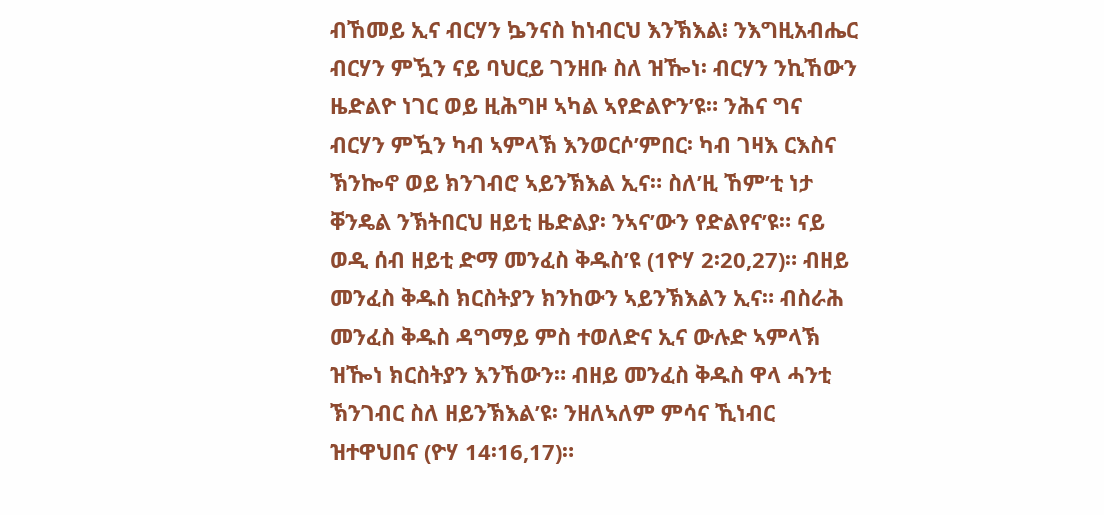ብኸመይ ኢና ብርሃን ኴንናስ ከነብርህ እንኽእል፧ ንእግዚአብሔር ብርሃን ምዃን ናይ ባህርይ ገንዘቡ ስለ ዝዀነ፡ ብርሃን ንኪኸውን ዜድልዮ ነገር ወይ ዚሕግዞ ኣካል ኣየድልዮን’ዩ። ንሕና ግና ብርሃን ምዃን ካብ ኣምላኽ እንወርሶ’ምበር፡ ካብ ገዛእ ርእስና ኽንኰኖ ወይ ክንገብሮ ኣይንኽእል ኢና። ስለ’ዚ ኸም’ቲ ነታ ቐንዴል ንኽትበርህ ዘይቲ ዜድልያ፡ ንኣና’ውን የድልየና’ዩ። ናይ ወዲ ሰብ ዘይቲ ድማ መንፈስ ቅዱስ’ዩ (1ዮሃ 2፡20,27)። ብዘይ መንፈስ ቅዱስ ክርስትያን ክንከውን ኣይንኽእልን ኢና። ብስራሕ መንፈስ ቅዱስ ዳግማይ ምስ ተወለድና ኢና ውሉድ ኣምላኽ ዝዀነ ክርስትያን እንኸውን። ብዘይ መንፈስ ቅዱስ ዋላ ሓንቲ ኽንገብር ስለ ዘይንኽእል’ዩ፡ ንዘለኣለም ምሳና ኺነብር ዝተዋህበና (ዮሃ 14፡16,17)።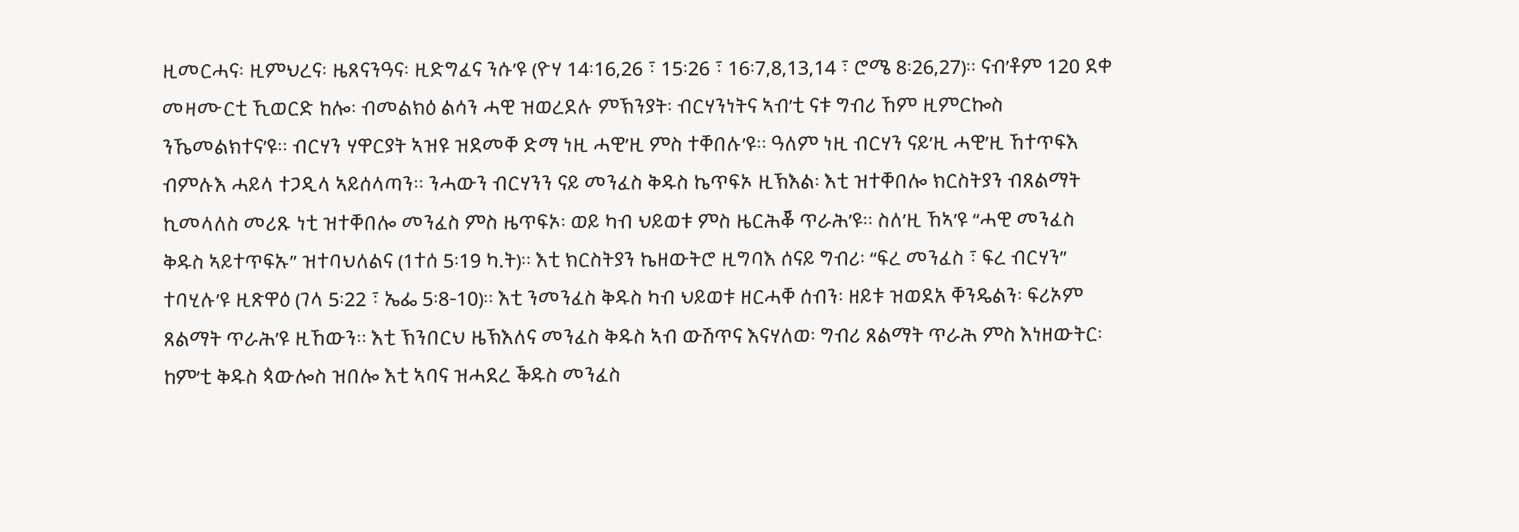ዚመርሓና፡ ዚምህረና፡ ዜጸናንዓና፡ ዚድግፈና ንሱ’ዩ (ዮሃ 14፡16,26 ፣ 15፡26 ፣ 16፡7,8,13,14 ፣ ሮሜ 8፡26,27)። ናብ’ቶም 120 ደቀ መዛሙርቲ ኺወርድ ከሎ፡ ብመልክዕ ልሳን ሓዊ ዝወረደሉ ምኽንያት፡ ብርሃንነትና ኣብ’ቲ ናቱ ግብሪ ኸም ዚምርኰስ ንኼመልክተና’ዩ። ብርሃን ሃዋርያት ኣዝዩ ዝደመቐ ድማ ነዚ ሓዊ’ዚ ምስ ተቐበሉ’ዩ። ዓለም ነዚ ብርሃን ናይ’ዚ ሓዊ’ዚ ኸተጥፍእ ብምሉእ ሓይላ ተጋዲላ ኣይሰላጣን። ንሓውን ብርሃንን ናይ መንፈስ ቅዱስ ኬጥፍኦ ዚኽእል፡ እቲ ዝተቐበሎ ክርስትያን ብጸልማት ኪመላለስ መሪጹ ነቲ ዝተቐበሎ መንፈስ ምስ ዜጥፍኦ፡ ወይ ካብ ህይወቱ ምስ ዜርሕቖ ጥራሕ’ዩ። ስለ’ዚ ኸኣ’ዩ “ሓዊ መንፈስ ቅዱስ ኣይተጥፍኡ” ዝተባህለልና (1ተሰ 5፡19 ካ.ት)። እቲ ክርስትያን ኬዘውትሮ ዚግባእ ሰናይ ግብሪ፡ “ፍረ መንፈስ ፣ ፍረ ብርሃን” ተባሂሉ’ዩ ዚጽዋዕ (ገላ 5፡22 ፣ ኤፌ 5፡8-10)። እቲ ንመንፈስ ቅዱስ ካብ ህይወቱ ዘርሓቐ ሰብን፡ ዘይቱ ዝወደአ ቐንዴልን፡ ፍሪኦም ጸልማት ጥራሕ’ዩ ዚኸውን። እቲ ኽንበርህ ዜኽእለና መንፈስ ቅዱስ ኣብ ውሽጥና እናሃለወ፡ ግብሪ ጸልማት ጥራሕ ምስ እነዘውትር፡ ከም’ቲ ቅዱስ ጳውሎስ ዝበሎ እቲ ኣባና ዝሓደረ ቕዱስ መንፈስ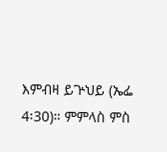እምብዛ ይጕህይ (ኤፌ 4፡30)። ምምላስ ምስ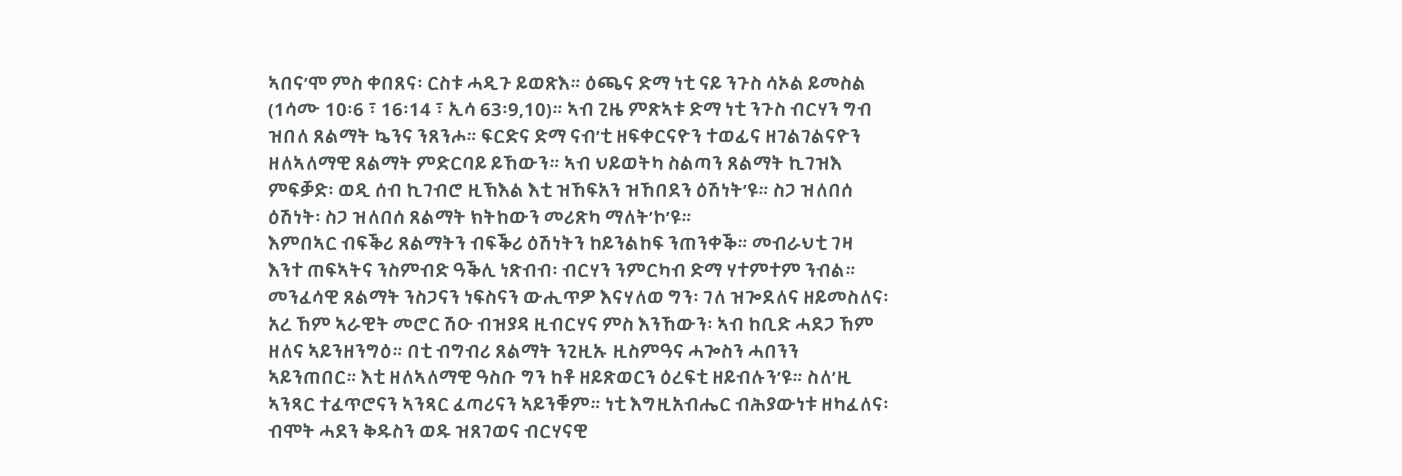ኣበና’ሞ ምስ ቀበጸና፡ ርስቱ ሓዲጉ ይወጽእ። ዕጫና ድማ ነቲ ናይ ንጉስ ሳኦል ይመስል (1ሳሙ 10፡6 ፣ 16፡14 ፣ ኢሳ 63፡9,10)። ኣብ ጊዜ ምጽኣቱ ድማ ነቲ ንጉስ ብርሃን ግብ ዝበለ ጸልማት ኴንና ንጸንሖ። ፍርድና ድማ ናብ’ቲ ዘፍቀርናዮን ተወፊና ዘገልገልናዮን ዘለኣለማዊ ጸልማት ምድርባይ ይኸውን። ኣብ ህይወትካ ስልጣን ጸልማት ኪገዝእ ምፍቓድ፡ ወዲ ሰብ ኪገብሮ ዚኽእል እቲ ዝኸፍአን ዝኸበደን ዕሽነት’ዩ። ስጋ ዝለበሰ ዕሽነት፡ ስጋ ዝለበሰ ጸልማት ክትከውን መሪጽካ ማለት’ኮ’ዩ።
እምበኣር ብፍቕሪ ጸልማትን ብፍቕሪ ዕሽነትን ከይንልከፍ ንጠንቀቕ። መብራህቲ ገዛ እንተ ጠፍኣትና ንስምብድ ዓቕሊ ነጽብብ፡ ብርሃን ንምርካብ ድማ ሃተምተም ንብል። መንፈሳዊ ጸልማት ንስጋናን ነፍስናን ውሒጥዎ እናሃለወ ግን፡ ገለ ዝጐደለና ዘይመስለና፡ አረ ኸም ኣራዊት መሮር ሽዑ ብዝያዳ ዚብርሃና ምስ እንኸውን፡ ኣብ ከቢድ ሓደጋ ኸም ዘለና ኣይንዘንግዕ። በቲ ብግብሪ ጸልማት ንጊዚኡ ዚስምዓና ሓጐስን ሓበንን ኣይንጠበር። እቲ ዘለኣለማዊ ዓስቡ ግን ከቶ ዘይጽወርን ዕረፍቲ ዘይብሉን’ዩ። ስለ’ዚ ኣንጻር ተፈጥሮናን ኣንጻር ፈጣሪናን ኣይንቑም። ነቲ እግዚአብሔር ብሕያውነቱ ዘካፈለና፡ ብሞት ሓደን ቅዱስን ወዱ ዝጸገወና ብርሃናዊ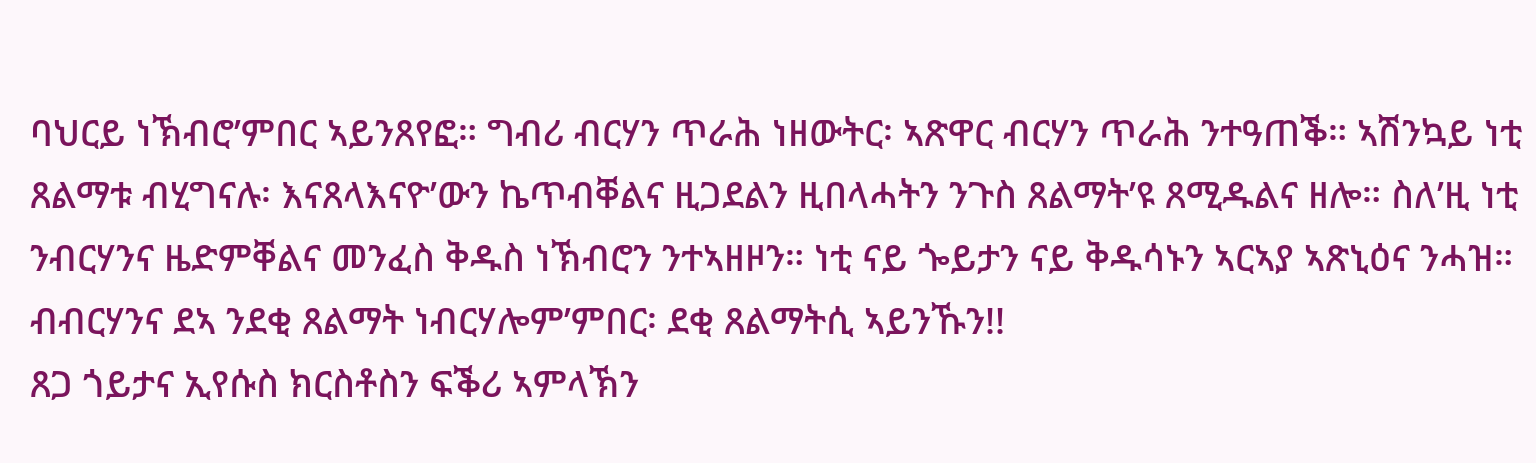ባህርይ ነኽብሮ’ምበር ኣይንጸየፎ። ግብሪ ብርሃን ጥራሕ ነዘውትር፡ ኣጽዋር ብርሃን ጥራሕ ንተዓጠቕ። ኣሽንኳይ ነቲ ጸልማቱ ብሂግናሉ፡ እናጸላእናዮ’ውን ኬጥብቐልና ዚጋደልን ዚበላሓትን ንጉስ ጸልማት’ዩ ጸሚዱልና ዘሎ። ስለ’ዚ ነቲ ንብርሃንና ዜድምቐልና መንፈስ ቅዱስ ነኽብሮን ንተኣዘዞን። ነቲ ናይ ጐይታን ናይ ቅዱሳኑን ኣርኣያ ኣጽኒዕና ንሓዝ። ብብርሃንና ደኣ ንደቂ ጸልማት ነብርሃሎም’ምበር፡ ደቂ ጸልማትሲ ኣይንኹን!!
ጸጋ ጎይታና ኢየሱስ ክርስቶስን ፍቕሪ ኣምላኽን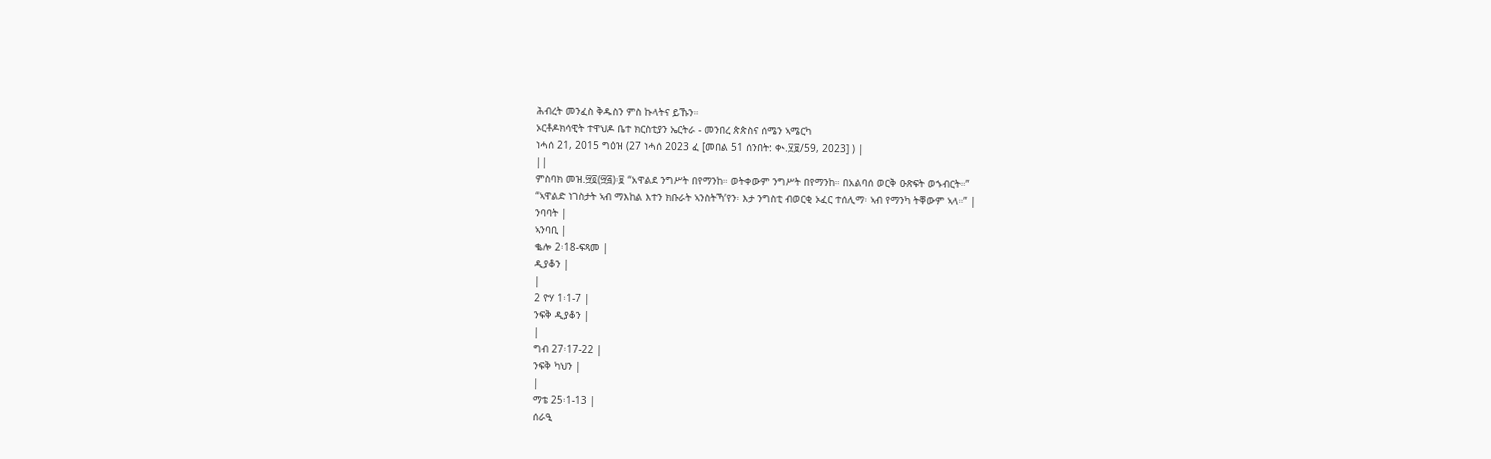ሕብረት መንፈስ ቅዱስን ምስ ኩላትና ይኹን።
ኦርቶዶክሳዊት ተዋህዶ ቤተ ክርስቲያን ኤርትራ - መንበረ ጵጵስና ሰሜን ኣሜርካ
ነሓሰ 21, 2015 ግዕዝ (27 ነሓሰ 2023 ፈ [መበል 51 ሰንበት: ቊ.፶፱/59, 2023] ) |
||
ምስባክ መዝ.፵፬(፵፭)፡፱ “አዋልደ ንግሥት በየማንከ። ወትቀውም ንግሥት በየማንከ። በአልባሰ ወርቅ ዑጽፍት ወኁብርት።”
“ኣዋልድ ነገስታት ኣብ ማእከል እተን ክቡራት ኣንስትኻ’የን፡ እታ ንግስቲ ብወርቂ ኦፈር ተሰሊማ፡ ኣብ የማንካ ትቐውም ኣላ።” |
ንባባት |
ኣንባቢ |
ቈሎ 2፡18-ፍጻመ |
ዲያቆን |
|
2 ዮሃ 1፡1-7 |
ንፍቅ ዲያቆን |
|
ግብ 27፡17-22 |
ንፍቅ ካህን |
|
ማቴ 25፡1-13 |
ሰራዒ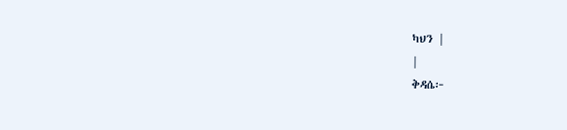ካህን |
|
ቅዳሴ፦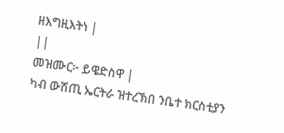ዘእግዚእትነ |
||
መዝሙር፦ ይዌድስዋ |
ካብ ውሽጢ ኤርትራ ዝተረኽበ ንቤተ ክርስቲያን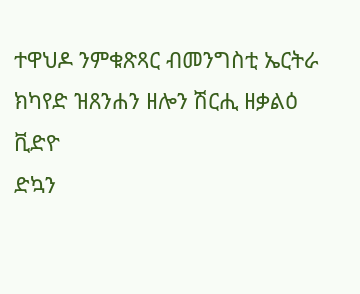ተዋህዶ ንምቁጽጻር ብመንግስቲ ኤርትራ ክካየድ ዝጸንሐን ዘሎን ሽርሒ ዘቃልዕ ቪድዮ
ድኳን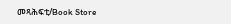መጻሕፍቲ/Book Store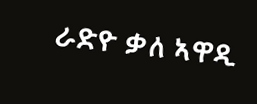ራድዮ ቃለ ኣዋዲ